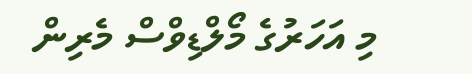މި އަހަރުގެ މޯލްޑިވްސް މެރިން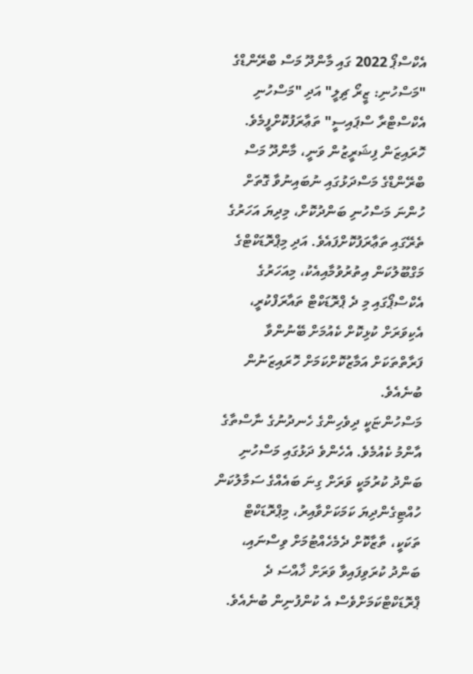އެކްސްޕޯ 2022 ގައި މާންދޫ މަސް ބްރޭންޑްގެ "މަސްހުނި: ޒީރޯ ޗިލީ" އަދި "މަސްހުނި އެކްސްޓްރާ ސްޕައިސީ" ތަޢާރަފުކޮށްފީމެވެ.
ހޮރައިޒަން ފިޝަރީޒުން ވަނީ، މާންދޫ މަސް ބްރޭންޑްގެ މަސްދަޅުގައި ނުބައިނުވާ ގޮތަށް ހުންނަ މަސްހުނި ބަންދުކޮށް، މިދިޔަ އަހަރުގެ ތެރޭގައި ތަޢާރަފުކޮށްފައެވެ. އަދި މިޕްރޮޑަކްޓްގެ މަގްބޫލުކަން އިތުރުވުމާއިއެކު، މިއަހަރުގެ އެކްސްޕޯގައި މި ދެ ޕްރޮޑަކްޓް ތައާރަފްކުރީ، އެކިވަރަށް ކުޅިކޮށް ކެއުމަށް ބޭނުންވާ ފަރާތްތަކަށް އަމާޒުކޮށްކަމަށް ހޮރައިޒަނުން ބުނެއެވެ.
މަސްހުންޏަކީ ދިވެހިންގެ ހެނދުނުގެ ނާސްތާގެ އާންމު ކެއުމެވެ. އެހެންވެ ދަޅުގައި މަސްހުނި ބަންދު ކުރުމަކީ ވަރަށް ގިނަ ބައެއްގެ ސަމާލުކަން ހުއްޓިގެންދިޔަ ކަމަކަށްވާއިރު، މިޕްރޮޑަކްޓް ތަކަކީ، ތާޒާކޮށް ދެމެހެއްޓުމަށް ވިސްނައި، ބަންދު ކުރަވިފައިވާ ވަރަށް ޚާއްސަ ދެ ޕްރޮޑަކްޓްކަމަށްވެސް އެ ކުންފުނިން ބުނެއެވެ.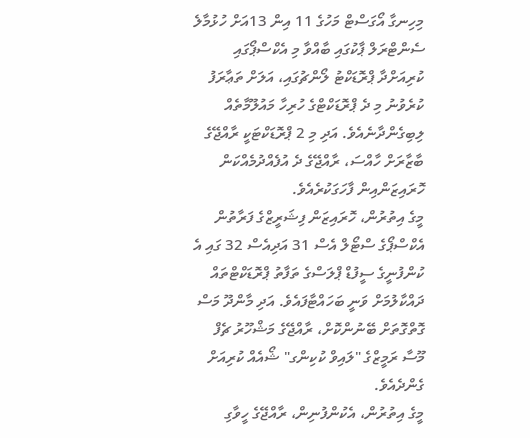މިހިނގާ އޯގަސްޓް މަހުގެ 11 އިން 13އަށް ހުޅުމާލެ ސެންޓްރަލް ޕާކުގައި ބާއްވާ މި އެކްސްޕޯގައި ކުރިއަށްދާ ޕްރޮޑަކްޓު ލޯންޗުގައި، އަލަށް ތަޢާރަފު ކުރެވުނު މި ދެ ޕްރޮޑަކްޓްގެ ހުރިހާ މައުލޫމާތެއް ލިބިގެންދާނެއެވެ. އަދި މި 2 ޕްރޮޑަކްޓަކީ ރާއްޖޭގެ ބާޒާރަށް ހާއްސަ، ރާއްޖޭގެ ދެ އުފެއްދުމެއްކަން ހޮރައިޒަންއިން ފާހަގަކުރެއެވެ.
މީގެ އިތުރުން، ހޮރައިޒަން ފިޝަރީޒްގެ ފަރާތުން އެކްސްޕޯގެ ސްޓޯލް އެސް 31 އަދިއެސް 32 ގައި އެ ކުންފުނީގެ ސީފުޑް ޕްލަސްގެ ތަފާތު ޕްރޮޑަކްޓްތައް ދައްކާލުމަށް ވަނީ ބަހައްޓާފައެވެ. އަދި މާންދޫ މަސް ގޮތްގޮތަށް ބޭނުންކޮށް، ރާއްޖޭގެ މަޝްހޫރު ޗެފް މޫސާ ރަމީޒްގެ "ލައިވް ކުކިންގ" ޝޯއެއް ކުރިއަށް ގެންދެއެވެ.
މީގެ އިތުރުން، އެކުންފުނިން، ރާއްޖޭގެ ހީވާގި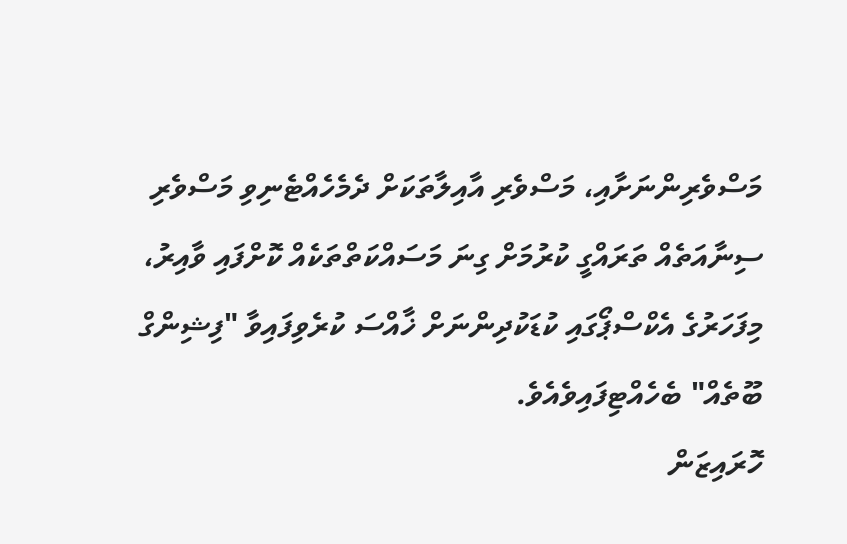މަސްވެރިންނަށާއި، މަސްވެރި އާއިލާތަކަށް ދެމެހެއްޓެނިވި މަސްވެރި ސިނާއަތެއް ތަރައްގީ ކުރުމަށް ގިނަ މަސައްކަތްތަކެއް ކޮށްފައި ވާއިރު، މިފަހަރުގެ އެކްސްޕޯގައި ކުޑަކުދިންނަށް ޚާއްސަ ކުރެވިފައިވާ "ފިޝިންގް ބޫތެއް" ބެހެއްޓިފައިވެއެވެ.
ހޮރައިޒަން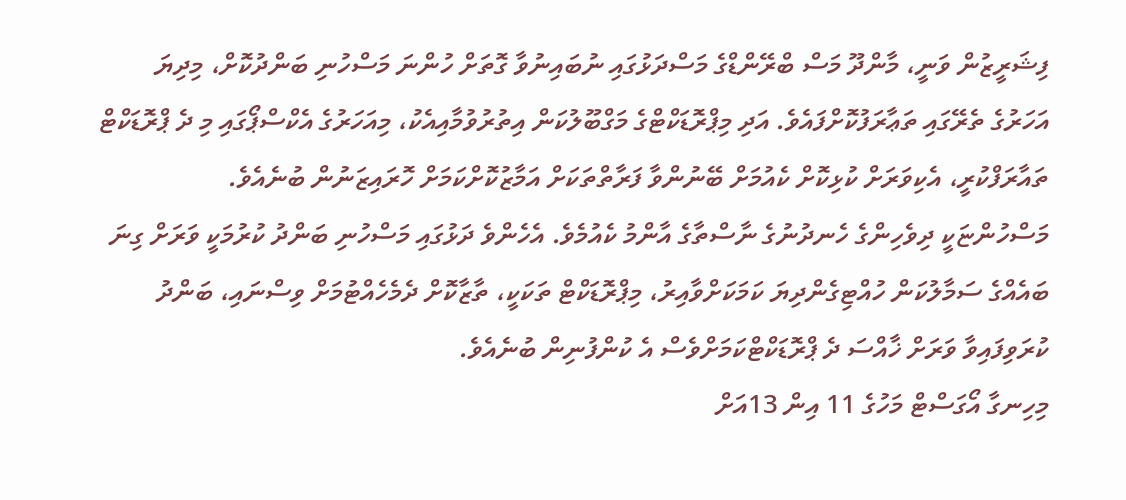ފިޝަރީޒުން ވަނީ، މާންދޫ މަސް ބްރޭންޑްގެ މަސްދަޅުގައި ނުބައިނުވާ ގޮތަށް ހުންނަ މަސްހުނި ބަންދުކޮށް، މިދިޔަ އަހަރުގެ ތެރޭގައި ތަޢާރަފުކޮށްފައެވެ. އަދި މިޕްރޮޑަކްޓްގެ މަގްބޫލުކަން އިތުރުވުމާއިއެކު، މިއަހަރުގެ އެކްސްޕޯގައި މި ދެ ޕްރޮޑަކްޓް ތައާރަފްކުރީ، އެކިވަރަށް ކުޅިކޮށް ކެއުމަށް ބޭނުންވާ ފަރާތްތަކަށް އަމާޒުކޮށްކަމަށް ހޮރައިޒަނުން ބުނެއެވެ.
މަސްހުންޏަކީ ދިވެހިންގެ ހެނދުނުގެ ނާސްތާގެ އާންމު ކެއުމެވެ. އެހެންވެ ދަޅުގައި މަސްހުނި ބަންދު ކުރުމަކީ ވަރަށް ގިނަ ބައެއްގެ ސަމާލުކަން ހުއްޓިގެންދިޔަ ކަމަކަށްވާއިރު، މިޕްރޮޑަކްޓް ތަކަކީ، ތާޒާކޮށް ދެމެހެއްޓުމަށް ވިސްނައި، ބަންދު ކުރަވިފައިވާ ވަރަށް ޚާއްސަ ދެ ޕްރޮޑަކްޓްކަމަށްވެސް އެ ކުންފުނިން ބުނެއެވެ.
މިހިނގާ އޯގަސްޓް މަހުގެ 11 އިން 13އަށް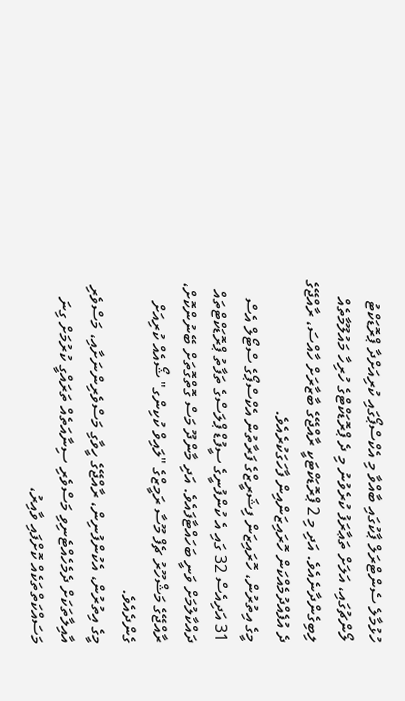ހުޅުމާލެ ސެންޓްރަލް ޕާކުގައި ބާއްވާ މި އެކްސްޕޯގައި ކުރިއަށްދާ ޕްރޮޑަކްޓު ލޯންޗުގައި، އަލަށް ތަޢާރަފު ކުރެވުނު މި ދެ ޕްރޮޑަކްޓްގެ ހުރިހާ މައުލޫމާތެއް ލިބިގެންދާނެއެވެ. އަދި މި 2 ޕްރޮޑަކްޓަކީ ރާއްޖޭގެ ބާޒާރަށް ހާއްސަ، ރާއްޖޭގެ ދެ އުފެއްދުމެއްކަން ހޮރައިޒަންއިން ފާހަގަކުރެއެވެ.
މީގެ އިތުރުން، ހޮރައިޒަން ފިޝަރީޒްގެ ފަރާތުން އެކްސްޕޯގެ ސްޓޯލް އެސް 31 އަދިއެސް 32 ގައި އެ ކުންފުނީގެ ސީފުޑް ޕްލަސްގެ ތަފާތު ޕްރޮޑަކްޓްތައް ދައްކާލުމަށް ވަނީ ބަހައްޓާފައެވެ. އަދި މާންދޫ މަސް ގޮތްގޮތަށް ބޭނުންކޮށް، ރާއްޖޭގެ މަޝްހޫރު ޗެފް މޫސާ ރަމީޒްގެ "ލައިވް ކުކިންގ" ޝޯއެއް ކުރިއަށް ގެންދެއެވެ.
މީގެ އިތުރުން، އެކުންފުނިން، ރާއްޖޭގެ ހީވާގި މަސްވެރިންނަށާއި، މަސްވެރި އާއިލާތަކަށް ދެމެހެއްޓެނިވި މަސްވެރި ސިނާއަތެއް ތަރައްގީ ކުރުމަށް ގިނަ މަސައްކަތްތަކެއް ކޮށްފައި ވާއިރު،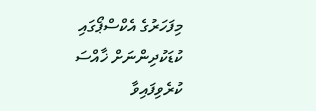މިފަހަރުގެ އެކްސްޕޯގައި ކުޑަކުދިންނަށް ޚާއްސަ ކުރެވިފައިވާ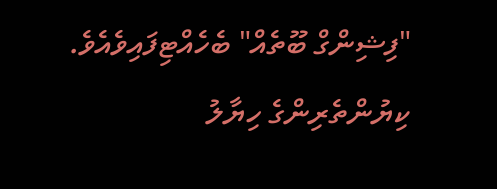"ފިޝިންގް ބޫތެއް" ބެހެއްޓިފައިވެއެވެ.
ކިޔުންތެރިންގެ ހިޔާލު